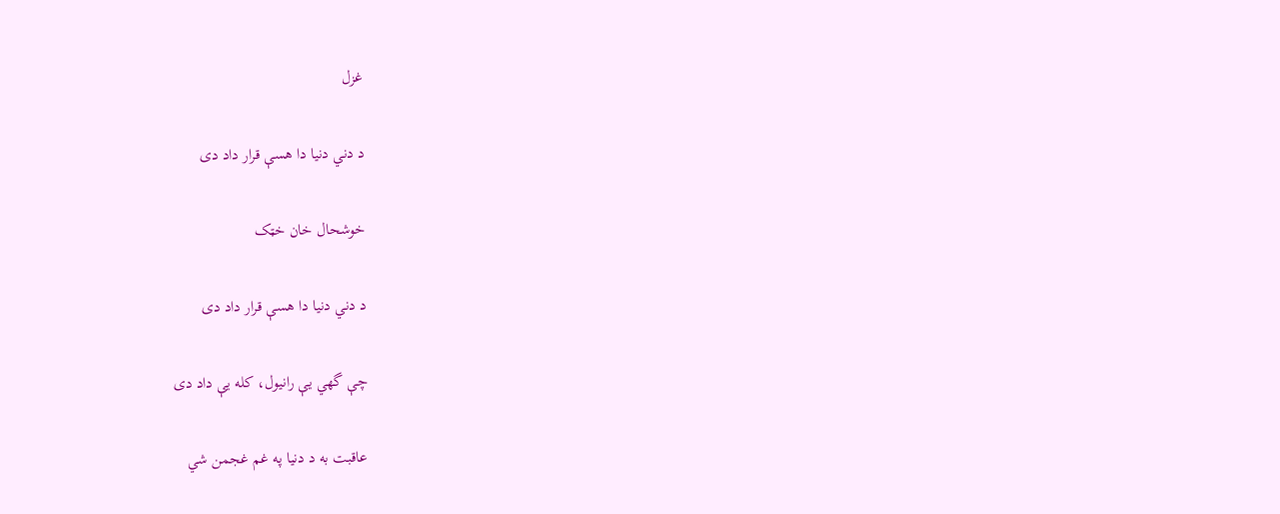غزل

د دني دنيا دا هسې قرار داد دی

خوشحال خان خټک

د دني دنيا دا هسې قرار داد دی

چې گهي يې رانيول، کله يې داد دی

عاقبت به د دنيا په غم غجمن شي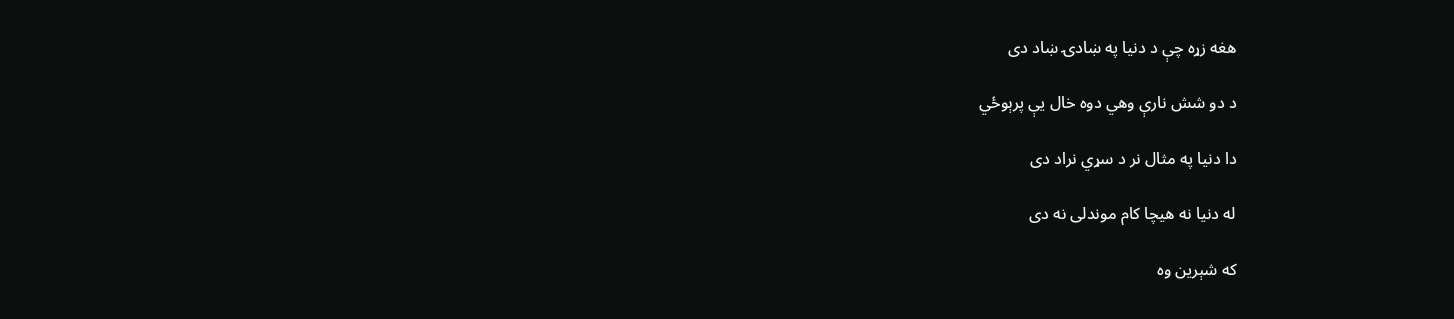هغه زړه چې د دنيا په ښادۍ ښاد دی

د دو شش نارې وهي دوه خال يې پرېوځي

دا دنيا په مثال نر د سړي نراد دی

له دنيا نه هيچا کام موندلی نه دی

که شېرين وه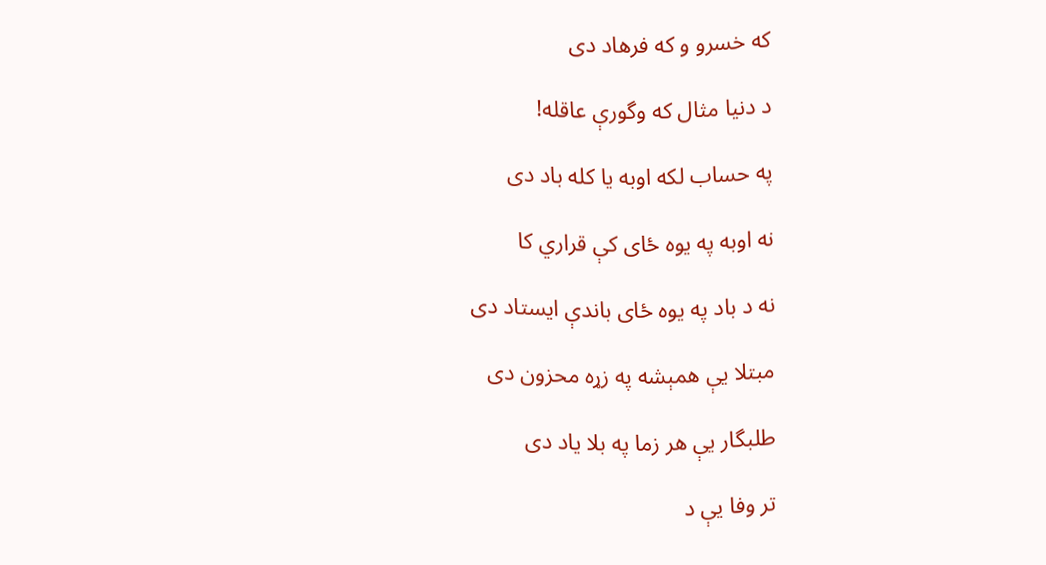که خسرو و که فرهاد دی

د دنيا مثال که وگورې عاقله!

په حساب لکه اوبه يا کله باد دی

نه اوبه په يوه ځای کې قراري کا

نه د باد په يوه ځای باندې ايستاد دی

مبتلا يې همېشه په زړه محزون دی

طلبگار يې هر زما په بلا ياد دی

تر وفا يې د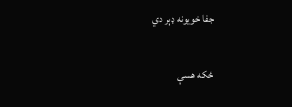جفا خويونه ډېر دي

ځکه هسې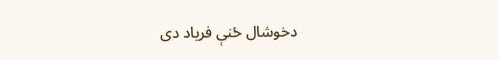دخوشال ځنې فرياد دی